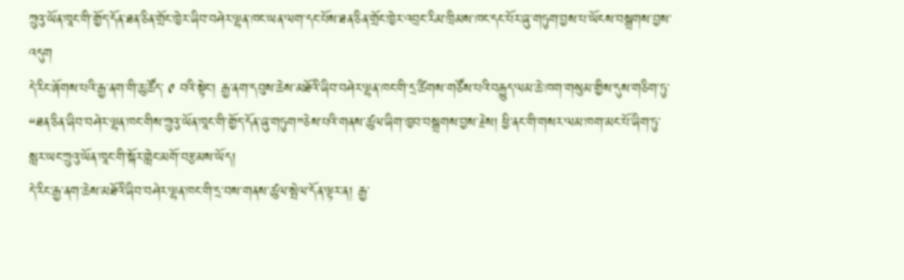ཀྲུའུ་ཡོན་ཁཱང་གི་གྱོད་དོན་ཐན་ཅིན་གྲོང་ཁྱེར་ཞིབ་བཤེར་ལྷན་ཁང་ཡན་ལག་དང་པོས་ཐན་ཅིན་གྲོང་ཁྱེར་འབྲང་རིམ་ཁྲིམས་ཁང་དང་པོར་ཞུ་གཏུག་བྱས་པ་ཡོངས་བསྒྲགས་བྱས་འདུག
དེ་རིང་ཞོགས་པའི་རྒྱ་ནག་གི་ཆུ་ཚོད་ ༩ བའི་སྟེང་། རྒྱ་ནག་དབུས་ཆེས་མཐོའི་ཞིབ་བཤེར་ལྷན་ཁང་གི་དྲ་ཚིགས་གཙོས་པའི་བརྒྱུད་ལམ་ཆེ་ཁག་གསུམ་གྱིས་དུས་གཅིག་ཏུ་ “ཐན་ཅིན་ཞིབ་བཤེར་ལྷན་ཁང་གིས་ཀྲུའུ་ཡོན་ཁཱང་གི་གྱོད་དོན་ཞུ་གཏུག”ཅེས་པའི་གནས་ཚུལ་ཞིག་ཁྱབ་བསྒྲགས་བྱས་རྗེས། ཕྱི་ནང་གི་གསར་ལམ་ཁག་མང་པོ་ཞིག་ཏུ་སླར་ཡང་ཀྲུའུ་ཡོན་ཁཱང་གི་སྐོར་གླེང་མགོ་བརྩམས་ཡོད།
དེ་རིང་རྒྱ་ནག་ཆེས་མཐོའི་ཞིབ་བཤེར་ལྷན་ཁང་གི་དྲ་བས་གནས་ཚུལ་སྤེལ་དོན་ལྟར་ན། རྒྱ་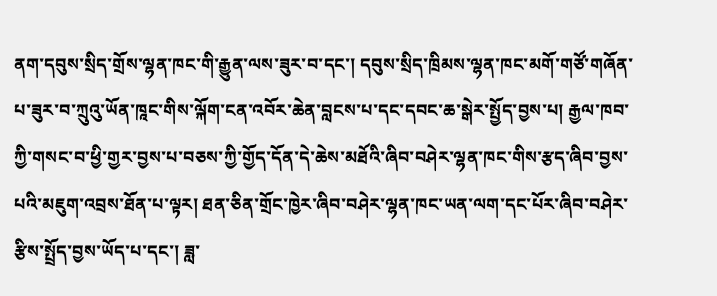ནག་དབུས་སྲིད་གྲོས་ལྷན་ཁང་གི་རྒྱུན་ལས་ཟུར་བ་དང་། དབུས་སྲིད་ཁྲིམས་ལྷན་ཁང་མགོ་གཙོ་གཞོན་པ་ཟུར་བ་ཀྲུའུ་ཡོན་ཁཱང་གིས་ལྐོག་ངན་འབོར་ཆེན་བླངས་པ་དང་དབང་ཆ་སྒེར་སྤྱོད་བྱས་པ། རྒྱལ་ཁབ་ཀྱི་གསང་བ་ཕྱི་གྱར་བྱས་པ་བཅས་ཀྱི་གྱོད་དོན་དེ་ཆེས་མཐོའི་ཞིབ་བཤེར་ལྷན་ཁང་གིས་རྩད་ཞིབ་བྱས་པའི་མཇུག་འབྲས་ཐོན་པ་ལྟར། ཐན་ཅིན་གྲོང་ཁྱེར་ཞིབ་བཤེར་ལྷན་ཁང་ཡན་ལག་དང་པོར་ཞིབ་བཤེར་རྩིས་སྤྲོད་བྱས་ཡོད་པ་དང་། ཟླ་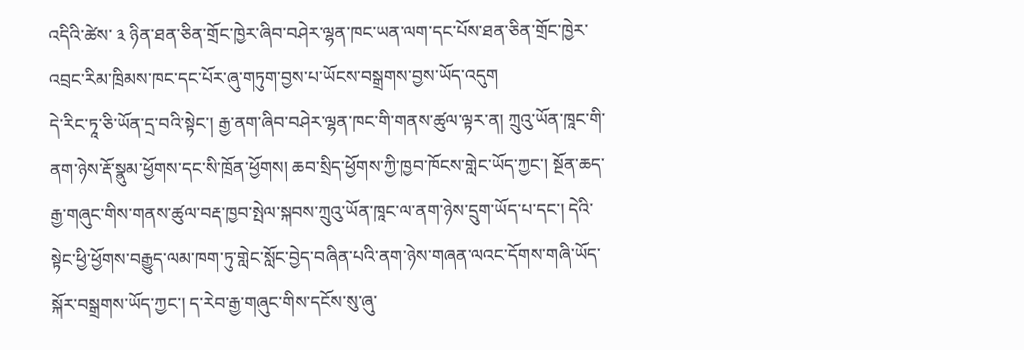འདིའི་ཚེས་ ༣ ཉིན་ཐན་ཅིན་གྲོང་ཁྱེར་ཞིབ་བཤེར་ལྷན་ཁང་ཡན་ལག་དང་པོས་ཐན་ཅིན་གྲོང་ཁྱེར་འབྲང་རིམ་ཁྲིམས་ཁང་དང་པོར་ཞུ་གཏུག་བྱས་པ་ཡོངས་བསྒྲགས་བྱས་ཡོད་འདུག
དེ་རིང་ཏཱ་ཅི་ཡོན་དྲ་བའི་སྟེང་། རྒྱ་ནག་ཞིབ་བཤེར་ལྷན་ཁང་གི་གནས་ཚུལ་ལྟར་ན། ཀྲུའུ་ཡོན་ཁཱང་གི་ནག་ཉེས་རྡོ་སྣུམ་ཕྱོགས་དང་སི་ཁྲོན་ཕྱོགས། ཆབ་སྲིད་ཕྱོགས་ཀྱི་ཁྱབ་ཁོངས་གླེང་ཡོད་ཀྱང་། སྔོན་ཆད་རྒྱ་གཞུང་གིས་གནས་ཚུལ་བརྡ་ཁྱབ་སྤེལ་སྐབས་ཀྲུའུ་ཡོན་ཁཱང་ལ་ནག་ཉེས་དྲུག་ཡོད་པ་དང་། དེའི་སྟེང་ཕྱི་ཕྱོགས་བརྒྱུད་ལམ་ཁག་ཏུ་གླེང་སློང་བྱེད་བཞིན་པའི་ནག་ཉེས་གཞན་ལའང་དོགས་གཞི་ཡོད་སྐོར་བསྒྲགས་ཡོད་ཀྱང་། ད་རེབ་རྒྱ་གཞུང་གིས་དངོས་སུ་ཞུ་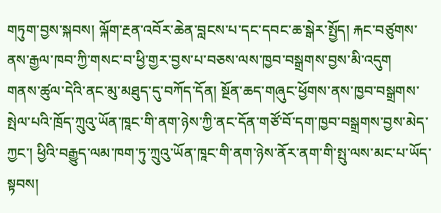གཏུག་བྱས་སྐབས། ལྐོག་རྔན་འབོར་ཆེན་བླངས་པ་དང་དབང་ཆ་སྒེར་སྤྱོད། རྐང་བཙུགས་ནས་རྒྱལ་ཁབ་ཀྱི་གསང་བ་ཕྱི་གྱར་བྱས་པ་བཅས་ལས་ཁྱབ་བསྒྲགས་བྱས་མི་འདུག
གནས་ཚུལ་དེའི་ནང་མུ་མཐུད་དུ་བཀོད་དོན། སྔོན་ཆད་གཞུང་ཕྱོགས་ནས་ཁྱབ་བསྒྲགས་སྤེལ་པའི་ཁྲོད་ཀྲུའུ་ཡོན་ཁཱང་གི་ནག་ཉེས་ཀྱི་ནང་དོན་གཙོ་བོ་དག་ཁྱབ་བསྒྲགས་བྱས་མེད་ཀྱང་། ཕྱིའི་བརྒྱུད་ལམ་ཁག་ཏུ་ཀྲུའུ་ཡོན་ཁཱང་གི་ནག་ཉེས་ནོར་ནག་གི་སྤུ་ལས་མང་པ་ཡོད་སྟབས།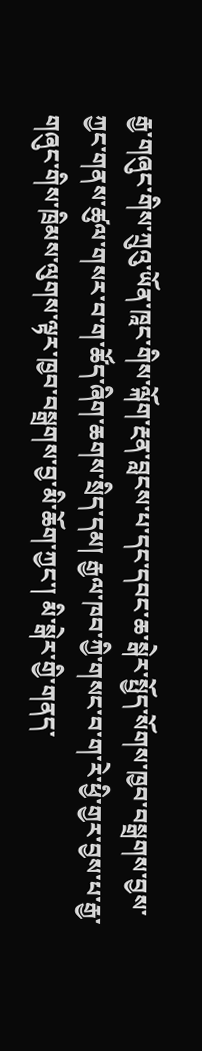རྒྱ་གཞུང་གིས་ཀྲུའུ་ཡོན་ཁཱང་གིས་ལྐོག་རྔན་བླངས་པ་དང་དབང་ཆ་སྒེར་སྤྱོད་སོགས་ཁྱབ་བསྒྲགས་བྱས་ཀྱང་གནས་ཚུལ་གསར་བ་ག་ཚོད་ཞིག་ཆགས་སྲིད་དམ། རྒྱལ་ཁབ་ཀྱི་གསང་བ་ག་རེ་ཕྱི་གྱར་བྱས་པ་རྒྱ་གཞུང་གིས་ཁྲིམས་ལུགས་ལྟར་ཁྱབ་བསྒྲགས་བྱ་མི་ཆོག་ཀྱང་། མི་སྒེར་གྱི་གནད་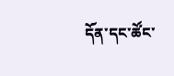དོན་དང་ཚོང་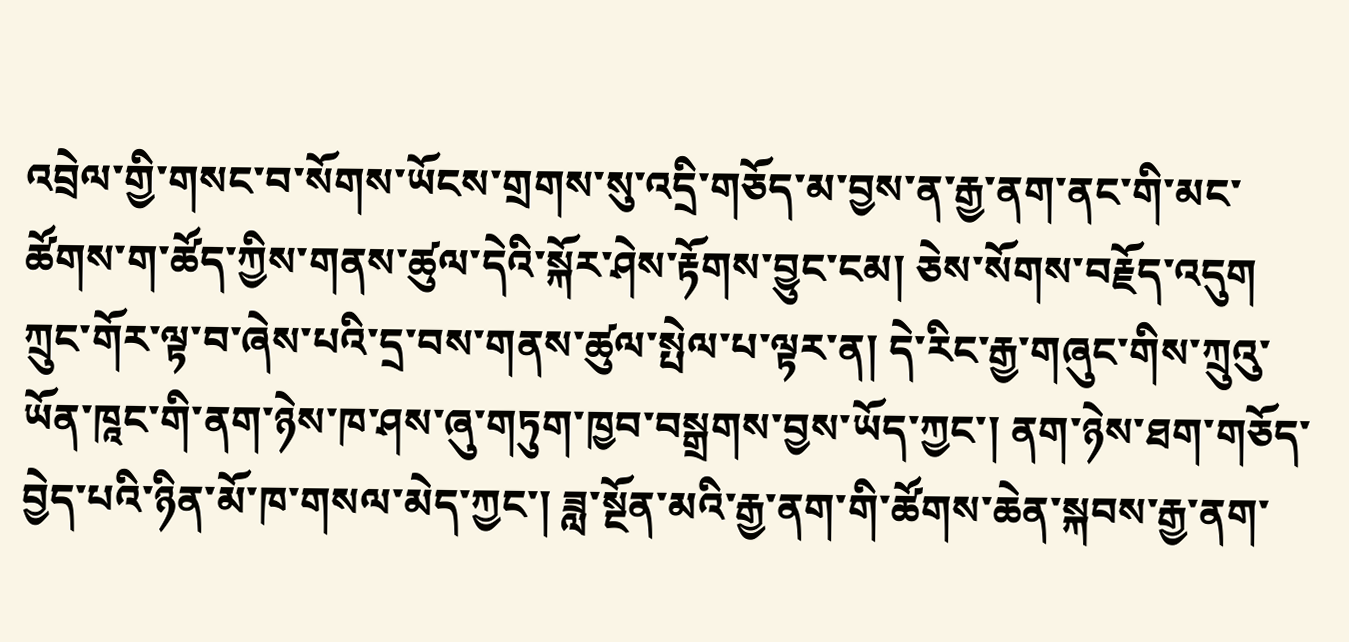འབྲེལ་གྱི་གསང་བ་སོགས་ཡོངས་གྲགས་སུ་འདྲི་གཅོད་མ་བྱས་ན་རྒྱ་ནག་ནང་གི་མང་ཚོགས་ག་ཚོད་ཀྱིས་གནས་ཚུལ་དེའི་སྐོར་ཤེས་རྟོགས་བྱུང་ངམ། ཅེས་སོགས་བརྗོད་འདུག
ཀྲུང་གོར་ལྟ་བ་ཞེས་པའི་དྲ་བས་གནས་ཚུལ་སྤེལ་པ་ལྟར་ན། དེ་རིང་རྒྱ་གཞུང་གིས་ཀྲུའུ་ཡོན་ཁཱང་གི་ནག་ཉེས་ཁ་ཤས་ཞུ་གཏུག་ཁྱབ་བསྒྲགས་བྱས་ཡོད་ཀྱང་། ནག་ཉེས་ཐག་གཅོད་བྱེད་པའི་ཉིན་མོ་ཁ་གསལ་མེད་ཀྱང་། ཟླ་སྔོན་མའི་རྒྱ་ནག་གི་ཚོགས་ཆེན་སྐབས་རྒྱ་ནག་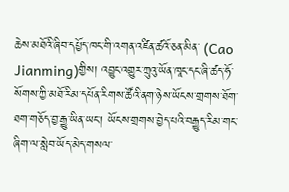ཆེས་མཐོའི་ཞིབ་དཔྱོད་ཁང་གི་འགན་འཛིན་ཚའོ་ཅན་མིན་ (Cao Jianming)གྱིས། འབྱུང་འགྱུར་ཀྲུའུ་ཡོན་ཁཱང་དང་ཞི་ཚད་ཧོ་སོགས་ཀྱི་མཐོ་རིམ་དཔོན་རིགས་ཚོའི་ནག་ཉེས་ཡོངས་གྲགས་ཐོག་ཐག་གཅོད་བྱ་རྒྱུ་ཡིན་ཡང་། ཡོངས་གྲགས་བྱེད་པའི་བརྒྱུད་རིམ་གང་ཞིག་ལ་སླེབ་ཡོད་མེད་གསལ་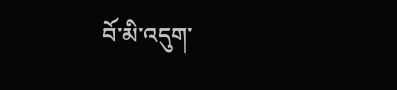བོ་མི་འདུག་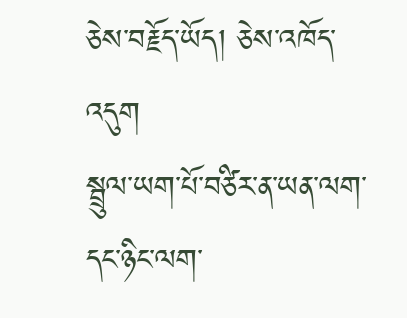ཅེས་བརྗོད་ཡོད། ཅེས་འཁོད་འདུག
སྦྲུལ་ཡག་པོ་བཙིར་ན་ཡན་ལག་དང་ཉིང་ལག་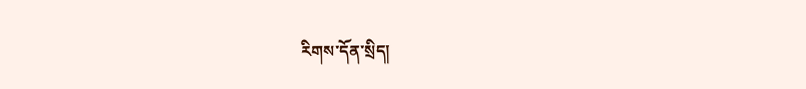རིགས་དོན་སྲིད།